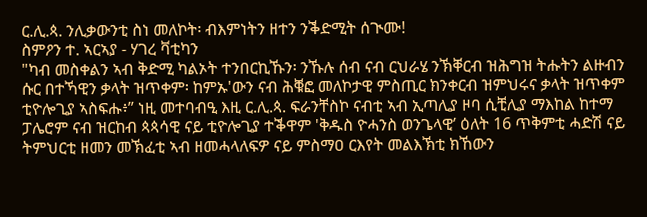ር.ሊ.ጳ. ንሊቃውንቲ ስነ መለኮት፡ ብእምነትን ዘተን ንቕድሚት ሰጒሙ!
ስምዖን ተ. ኣርኣያ - ሃገረ ቫቲካን
"ካብ መስቀልን ኣብ ቅድሚ ካልኦት ተንበርኪኹን፡ ንኹሉ ሰብ ናብ ርህራሄ ንኽቐርብ ዝሕግዝ ትሑትን ልዙብን ሱር በተኻዊን ቃላት ዝጥቀም፡ ከምኡ'ውን ናብ ሕቑፎ መለኮታዊ ምስጢር ክንቀርብ ዝምህሩና ቃላት ዝጥቀም ቲዮሎጊያ ኣስፍሑ፥” ነዚ መተባብዒ እዚ ር.ሊ.ጳ. ፍራንቸስኮ ናብቲ ኣብ ኢጣሊያ ዞባ ሲቺሊያ ማእከል ከተማ ፓሌሮም ናብ ዝርከብ ጳጳሳዊ ናይ ቲዮሎጊያ ተቕዋም 'ቅዱስ ዮሓንስ ወንጌላዊ’ ዕለት 16 ጥቅምቲ ሓድሽ ናይ ትምህርቲ ዘመን መኽፈቲ ኣብ ዘመሓላለፍዎ ናይ ምስማዐ ርእየት መልእኽቲ ክኸውን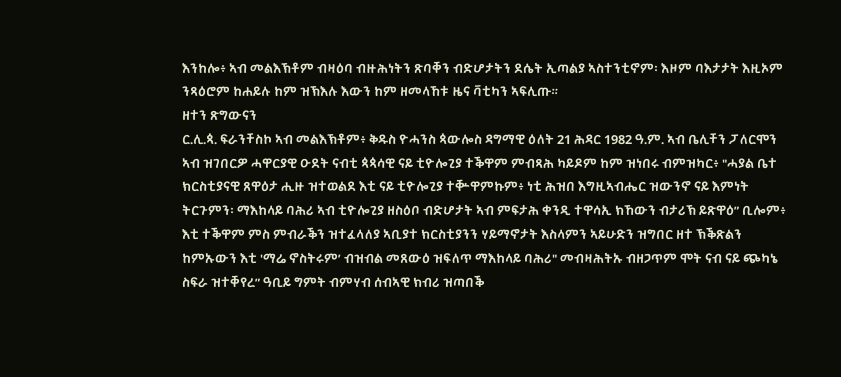እንከሎ፥ ኣብ መልእኽቶም ብዛዕባ ብዙሕነትን ጽባቐን ብድሆታትን ደሴት ኢጣልያ ኣስተንቲኖም፡ እዞም ባእታታት እዚኦም ንጻዕሮም ከሐይሉ ከም ዝኽእሉ እውን ከም ዘመላኸቱ ዜና ቫቲካን ኣፍሊጡ።
ዘተን ጽግውናን
ር.ሊ.ጳ. ፍራንቸስኮ ኣብ መልእኽቶም፥ ቅዱስ ዮሓንስ ጳውሎስ ዳግማዊ ዕለት 21 ሕዳር 1982 ዓ.ም. ኣብ ቤሊቸን ፓለርሞን ኣብ ዝገበርዎ ሓዋርያዊ ዑደት ናብቲ ጳጳሳዊ ናይ ቲዮሎጊያ ተቕዋም ምብጻሕ ካይዶም ከም ዝነበሩ ብምዝካር፥ "ሓያል ቤተ ክርስቲያናዊ ጸዋዕታ ሒዙ ዝተወልደ እቲ ናይ ቲዮሎጊያ ተቝዋምኩም፥ ነቲ ሕዝበ እግዚኣብሔር ዝውንኖ ናይ እምነት ትርጉምን፡ ማእከላይ ባሕሪ ኣብ ቲዮሎጊያ ዘስዕቦ ብድሆታት ኣብ ምፍታሕ ቀንዲ ተዋሳኢ ክኸውን ብታሪኽ ይጽዋዕ” ቢሎም፥ እቲ ተቕዋም ምስ ምብራቕን ዝተፈላለያ ኣቢያተ ክርስቲያንን ሃይማኖታት እስላምን ኣይሁድን ዝግበር ዘተ ኽቕጽልን ከምኡውን እቲ 'ማሬ ኖስትሩም’ ብዝብል መጸውዕ ዝፍለጥ ማእከላይ ባሕሪ" መብዛሕትኡ ብዘጋጥም ሞት ናብ ናይ ጭካኔ ስፍራ ዝተቐየረ” ዓቢይ ግምት ብምሃብ ሰብኣዊ ክብሪ ዝጣበቕ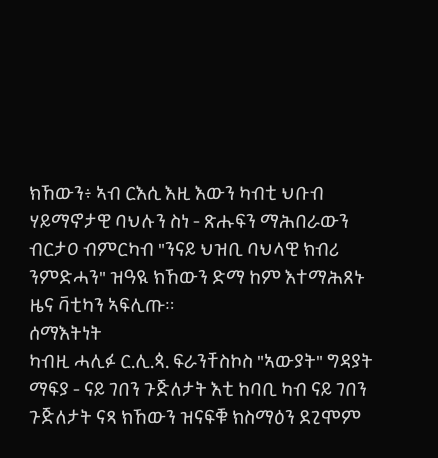ክኸውን፥ ኣብ ርእሲ እዚ እውን ካብቲ ህቡብ ሃይማኖታዊ ባህሉን ስነ - ጽሑፍን ማሕበራውን ብርታዐ ብምርካብ "ንናይ ህዝቢ ባህላዊ ክብሪ ንምድሓን" ዝዓዪ ክኸውን ድማ ከም እተማሕጸኑ ዜና ቫቲካን ኣፍሊጡ።
ሰማእትነት
ካብዚ ሓሊፉ ር.ሊ.ጳ. ፍራንቸስኮስ "ኣውያት" ግዳያት ማፍያ - ናይ ገበን ጉጅለታት እቲ ከባቢ ካብ ናይ ገበን ጉጅለታት ናጻ ክኸውን ዝናፍቑ ክስማዕን ደጊሞም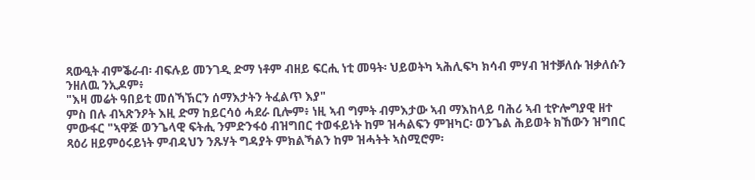ጻውዒት ብምቕራብ፡ ብፍሉይ መንገዲ ድማ ነቶም ብዘይ ፍርሒ ነቲ መዓት፡ ህይወትካ ኣሕሊፍካ ክሳብ ምሃብ ዝተቓለሱ ዝቃለሱን ንዘለዉ ንኢዶም፥
"እዛ መሬት ዓበይቲ መሰኻኽርን ሰማእታትን ትፈልጥ እያ"
ምስ በሉ ብኣጽንዖት እዚ ድማ ከይርሳዕ ሓደራ ቢሎም፥ ነዚ ኣብ ግምት ብምእታው ኣብ ማእከላይ ባሕሪ ኣብ ቲዮሎግያዊ ዘተ ምውፋር "ኣዋጅ ወንጌላዊ ፍትሒ ንምድንፋዕ ብዝግበር ተወፋይነት ከም ዝሓልፍን ምዝካር፡ ወንጌል ሕይወት ክኸውን ዝግበር ጻዕሪ ዘይምዕሩይነት ምብዳህን ንጹሃት ግዳያት ምክልኻልን ከም ዝሓትት ኣስሚሮም፡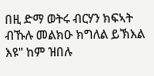በዚ ድማ ወትሩ ብርሃን ክፍኣት ብኹሉ መልክዑ ክግለል ይኽእል እዩ" ከም ዝበሉ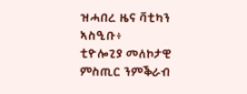ዝሓበረ ዜና ቫቲካን ኣስዒቡ፥
ቲዮሎጊያ መለኮታዊ ምስጢር ንምቕራብ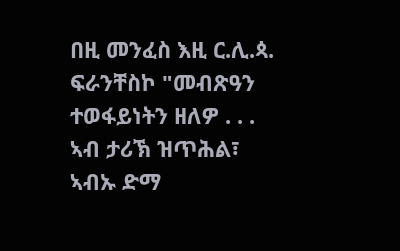በዚ መንፈስ እዚ ር.ሊ.ጳ. ፍራንቸስኮ "መብጽዓን ተወፋይነትን ዘለዎ . . . ኣብ ታሪኽ ዝጥሕል፣ ኣብኡ ድማ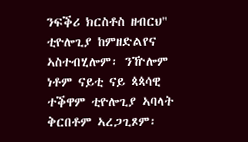ንፍቕሪ ክርስቶስ ዘብርህ" ቲዮሎጊያ ከምዘድልየና ኣስተብሂሎም፡ ንዅሎም ነቶም ናይቲ ናይ ጳጳሳዊ ተቕዋም ቲዮሎጊያ ኣባላት ቅርበቶም ኣረጋጊጾም፡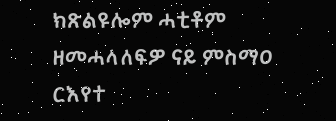ክጽልዩሎም ሓቲቶም ዘመሓላለፍዎ ናይ ምስማዐ ርእየተ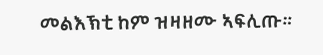መልእኽቲ ከም ዝዛዘሙ ኣፍሊጡ።